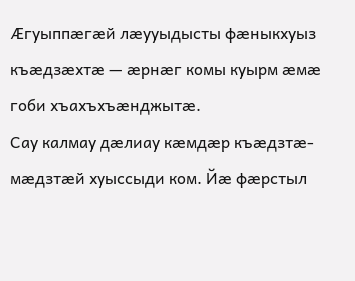Æгуыппæгæй лæууыдысты фæныкхуыз къæдзæхтæ — æрнæг комы куырм æмæ гоби хъахъхъæнджытæ.
Сау калмау дæлиау кæмдæр къæдзтæ-мæдзтæй хуыссыди ком. Йæ фæрстыл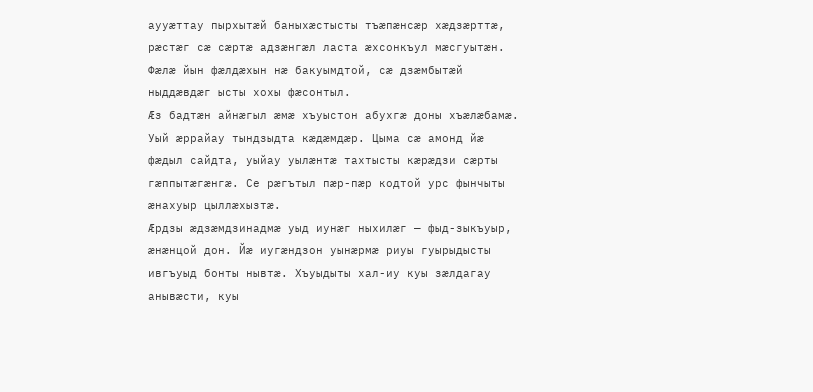аууæттау пырхытæй баныхæстысты тъæпæнсæр хæдзæрттæ, рæстæг сæ сæртæ адзæнгæл ласта æхсонкъул мæсгуытæн. Фæлæ йын фæлдæхын нæ бакуымдтой, сæ дзæмбытæй ныддæвдæг ысты хохы фæсонтыл.
Æз бадтæн айнæгыл æмæ хъуыстон абухгæ доны хъæлæбамæ. Уый æррайау тындзыдта кæдæмдæр. Цыма сæ амонд йæ фæдыл сайдта, уыйау уылæнтæ тахтысты кæрæдзи сæрты гæппытæгæнгæ. Се рæгътыл пæр-пæр кодтой урс фынчыты æнахуыр цыллæхызтæ.
Æрдзы æдзæмдзинадмæ уыд иунæг ныхилæг — фыд-зыкъуыр, æнæнцой дон. Йæ иугæндзон уынæрмæ риуы гуырыдысты ивгъуыд бонты нывтæ. Хъуыдыты хал-иу куы зæлдагау анывæсти, куы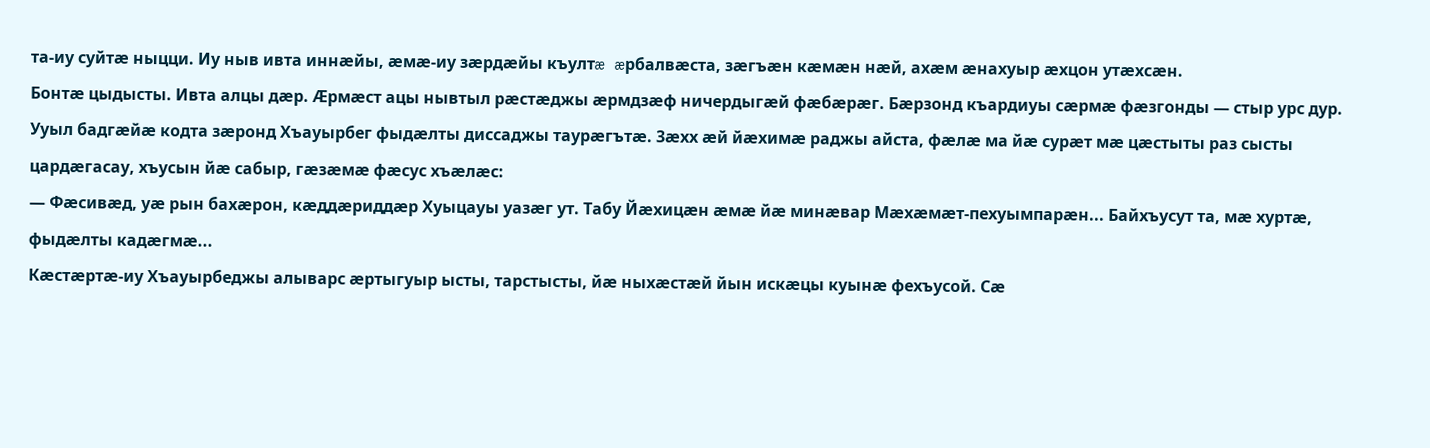та-иу суйтæ ныцци. Иу ныв ивта иннæйы, æмæ-иу зæрдæйы къултæ æрбалвæста, зæгъæн кæмæн нæй, ахæм æнахуыр æхцон утæхсæн.
Бонтæ цыдысты. Ивта алцы дæр. Æрмæст ацы нывтыл рæстæджы æрмдзæф ничердыгæй фæбæрæг. Бæрзонд къардиуы сæрмæ фæзгонды — стыр урс дур. Ууыл бадгæйæ кодта зæронд Хъауырбег фыдæлты диссаджы таурæгътæ. 3æхх æй йæхимæ раджы айста, фæлæ ма йæ сурæт мæ цæстыты раз сысты цардæгасау, хъусын йæ сабыр, гæзæмæ фæсус хъæлæс:
— Фæсивæд, уæ рын бахæрон, кæддæриддæр Хуыцауы уазæг ут. Табу Йæхицæн æмæ йæ минæвар Мæхæмæт-пехуымпарæн... Байхъусут та, мæ хуртæ, фыдæлты кадæгмæ...
Кæстæртæ-иу Хъауырбеджы алыварс æртыгуыр ысты, тарстысты, йæ ныхæстæй йын искæцы куынæ фехъусой. Сæ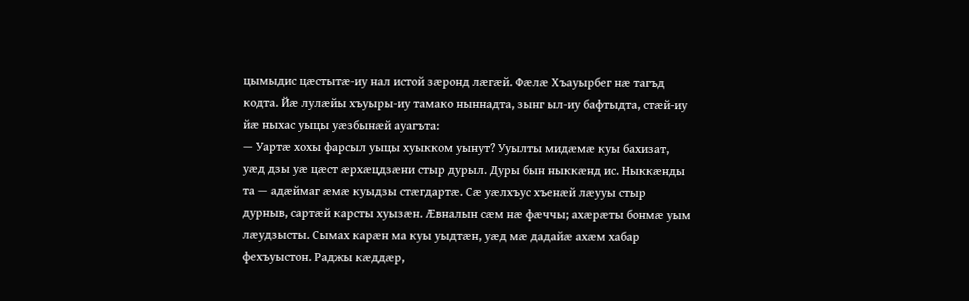цымыдис цæстытæ-иу нал истой зæронд лæгæй. Фæлæ Хъауырбег нæ тагъд кодта. Йæ лулæйы хъуыры-иу тамако ныннадта, зынг ыл-иу бафтыдта, стæй-иу йæ ныхас уыцы уæзбынæй ауагъта:
— Уартæ хохы фарсыл уыцы хуыкком уынут? Ууылты мидæмæ куы бахизат, уæд дзы уæ цæст æрхæцдзæни стыр дурыл. Дуры бын ныккæнд ис. Ныккæнды та — адæймаг æмæ куыдзы стæгдартæ. Сæ уæлхъус хъенæй лæууы стыр дурныв, сартæй карсты хуызæн. Æвналын сæм нæ фæччы; ахæрæты бонмæ уым лæудзысты. Сымах карæн ма куы уыдтæн, уæд мæ дадайæ ахæм хабар фехъуыстон. Раджы кæддæр,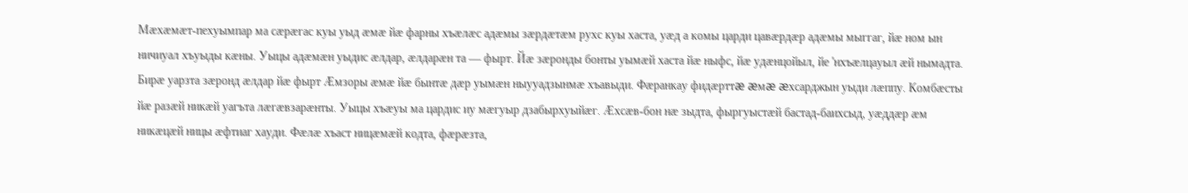Мæхæмæт-пехуымпар ма сæрæгас куы уыд æмæ йæ фарны хъæлæс адæмы зæрдæтæм рухс куы хаста, уæд а комы царди цавæрдæр адæмы мыггаг, йæ ном ын ничиуал хъуыды кæны. Уыцы адæмæн уыдис æлдар, æлдарæн та — фырт. Йæ зæронды бонты уымæй хаста йæ ныфс, йæ удæнцойыл, йе 'нхъæлцауыл æй нымадта. Бирæ уарзта зæронд æлдар йæ фырт Æмзоры æмæ йæ бынтæ дæр уымæн ныууадзынмæ хъавыди. Фæранкау фидæрттæ æмæ æхсарджын уыди лæппу. Комбæсты йæ разæй никæй уагъта лæгæвзарæнты. Уыцы хъæуы ма цардис иу мæгуыр дзабырхуыйæг. Æхсæв-бон нæ зыдта, фыргуыстæй бастад-баихсыд, уæддæр æм никæцæй ницы æфтиаг хауди. Фæлæ хъаст ницæмæй кодта, фæрæзта,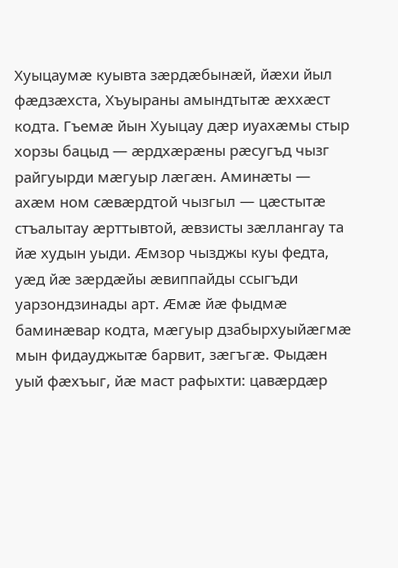Хуыцаумæ куывта зæрдæбынæй, йæхи йыл фæдзæхста, Хъуыраны амындтытæ æххæст кодта. Гъемæ йын Хуыцау дæр иуахæмы стыр хорзы бацыд — æрдхæрæны рæсугъд чызг райгуырди мæгуыр лæгæн. Аминæты — ахæм ном сæвæрдтой чызгыл — цæстытæ стъалытау æрттывтой, æвзисты зæллангау та йæ худын уыди. Æмзор чызджы куы федта, уæд йæ зæрдæйы æвиппайды ссыгъди уарзондзинады арт. Æмæ йæ фыдмæ баминæвар кодта, мæгуыр дзабырхуыйæгмæ мын фидауджытæ барвит, зæгъгæ. Фыдæн уый фæхъыг, йæ маст рафыхти: цавæрдæр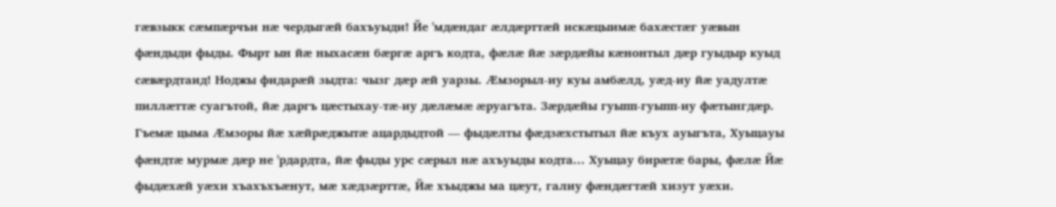гæвзыкк сæмпæрчъи нæ чердыгæй бахъуыди! Йе 'мдæндаг æлдæрттæй искæцыимæ бахæстæг уæвын фæндыди фыды. Фырт ын йæ ныхасæн бæргæ аргъ кодта, фæлæ йæ зæрдæйы кæнонтыл дæр гуыдыр куыд сæвæрдтаид! Ноджы фидарæй зыдта: чызг дæр æй уарзы. Æмзорыл-иу куы амбæлд, уæд-иу йæ уадултæ пиллæттæ суагътой, йæ даргъ цæстыхау-тæ-иу дæлæмæ æруагъта. Зæрдæйы гуыпп-гуыпп-иу фæтынгдæр. Гъемæ цыма Æмзоры йæ хæйрæджытæ ацардыдтой — фыдæлты фæдзæхстытыл йæ къух ауыгъта, Хуыцауы фæндтæ мурмæ дæр не 'рдардта, йæ фыды урс сæрыл нæ ахъуыды кодта... Хуыцау бирæтæ бары, фæлæ Йæ фыдæхæй уæхи хъахъхъæнут, мæ хæдзæрттæ, Йæ хъыджы ма цæут, галиу фæндæгтæй хизут уæхи.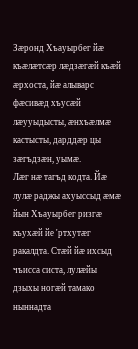Зæронд Хъауырбег йæ къæлæтсæр лæдзæгæй къæй æрхоста, йæ алыварс фæсивæд хъусæй лæууыдысты, æнхъæлмæ кастысты, дарддæр цы зæгъдзæн, уымæ.
Лæг нæ тагъд кодта. Йæ лулæ раджы ахуыссыд æмæ йын Хъауырбег ризгæ къухæй йе 'ртхутæг ракалдта. Стæй йæ ихсыд чъисса систа, лулæйы дзыхы ногæй тамако ныннадта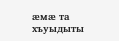æмæ та хъуыдыты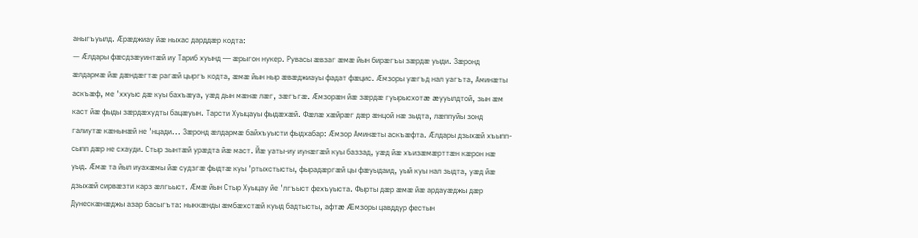аныгъуылд. Æрæджиау йæ ныхас дарддæр кодта:
— Æлдары фæсдзæуинтæй иу Тариб хуынд — æрыгон нукер. Рувасы æвзаг æмæ йын бирæгъы зæрдæ уыди. Зæронд æлдармæ йæ дæндæгтæ рагæй цыргъ кодта, æмæ йын ныр æвæджиауы фадат фæцис. Æмзоры уæгъд нал уагъта, Аминæты аскъæф, ме 'ххуыс дæ куы бахъæуа, уæд дын мæнæ лæг, зæгъгæ. Æмзорæн йæ зæрдæ гуырысхотæ æууылдтой, зын æм каст йæ фыды зæрдæхудты бацæуын. Тарсти Хуыцауы фыдæхæй. Фæлæ хæйрæг дæр æнцой нæ зыдта, лæппуйы зонд галиутæ кæнынæй не 'нцади... Зæронд æлдармæ байхъуысти фыдхабар: Æмзор Аминæты аскъæфта. Æлдары дзыхæй хъыпп-сыпп дæр не схауди. Стыр зынтæй урæдта йæ маст. Йæ уаты-иу иунæгæй куы баззад, уæд йæ хъизæмæрттæн кæрон нæ уыд. Æмæ та йыл иуахæмы йæ судзгæ фыдтæ куы 'ртыхстысты, фырадæргæй цы фæуыдаид, уый куы нал зыдта, уæд йæ дзыхæй сирвæзти карз æлгьыст. Æмæ йын Стыр Хуыцау йе 'лгъыст фехъуыста. Фырты дæр æмæ йæ ардауæджы дæр Дунескæнæджы азар басыгъта: ныккæнды æмбæхстæй куыд бадтысты, афтæ Æмзоры цавддур фестын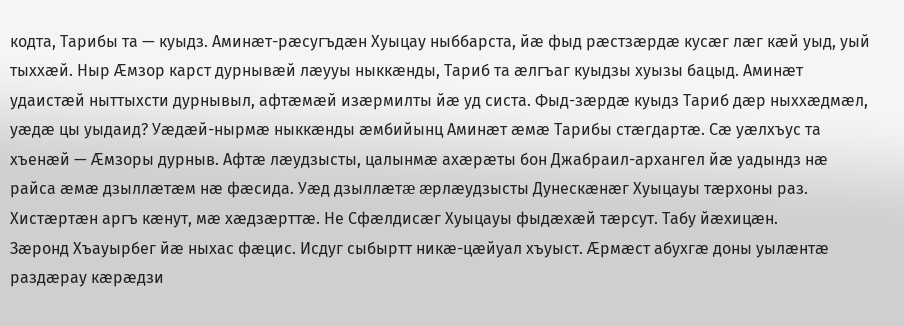кодта, Тарибы та — куыдз. Аминæт-рæсугъдæн Хуыцау ныббарста, йæ фыд рæстзæрдæ кусæг лæг кæй уыд, уый тыххæй. Ныр Æмзор карст дурнывæй лæууы ныккæнды, Тариб та æлгъаг куыдзы хуызы бацыд. Аминæт удаистæй ныттыхсти дурнывыл, афтæмæй изæрмилты йæ уд систа. Фыд-зæрдæ куыдз Тариб дæр ныххæдмæл, уæдæ цы уыдаид? Уæдæй-нырмæ ныккæнды æмбийынц Аминæт æмæ Тарибы стæгдартæ. Сæ уæлхъус та хъенæй — Æмзоры дурныв. Афтæ лæудзысты, цалынмæ ахæрæты бон Джабраил-архангел йæ уадындз нæ райса æмæ дзыллæтæм нæ фæсида. Уæд дзыллæтæ æрлæудзысты Дунескæнæг Хуыцауы тæрхоны раз. Хистæртæн аргъ кæнут, мæ хæдзæрттæ. Не Сфæлдисæг Хуыцауы фыдæхæй тæрсут. Табу йæхицæн.
Зæронд Хъауырбег йæ ныхас фæцис. Исдуг сыбыртт никæ-цæйуал хъуыст. Æрмæст абухгæ доны уылæнтæ раздæрау кæрæдзи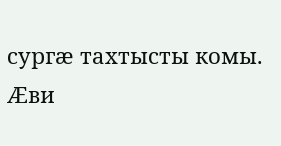сургæ тахтысты комы.
Æви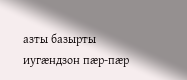азты базырты иугæндзон пæр-пæр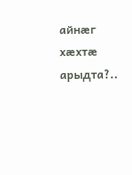айнæг хæхтæ арыдта?..